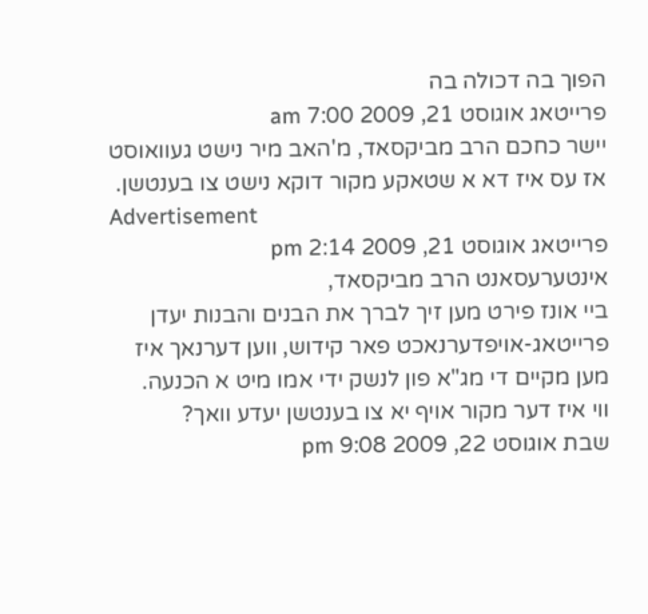הפוך בה דכולה בה
פרייטאג אוגוסט 21, 2009 7:00 am
יישר כחכם הרב מביקסאד, מ'האב מיר נישט געוואוסט אז עס איז דא א שטאקע מקור דוקא נישט צו בענטשן.
Advertisement
פרייטאג אוגוסט 21, 2009 2:14 pm
אינטערעסאנט הרב מביקסאד,
ביי אונז פירט מען זיך לברך את הבנים והבנות יעדן פרייטאג-אויפדערנאכט פאר קידוש, ווען דערנאך איז מען מקיים די מג"א פון לנשק ידי אמו מיט א הכנעה.
ווי איז דער מקור אויף יא צו בענטשן יעדע וואך?
שבת אוגוסט 22, 2009 9:08 pm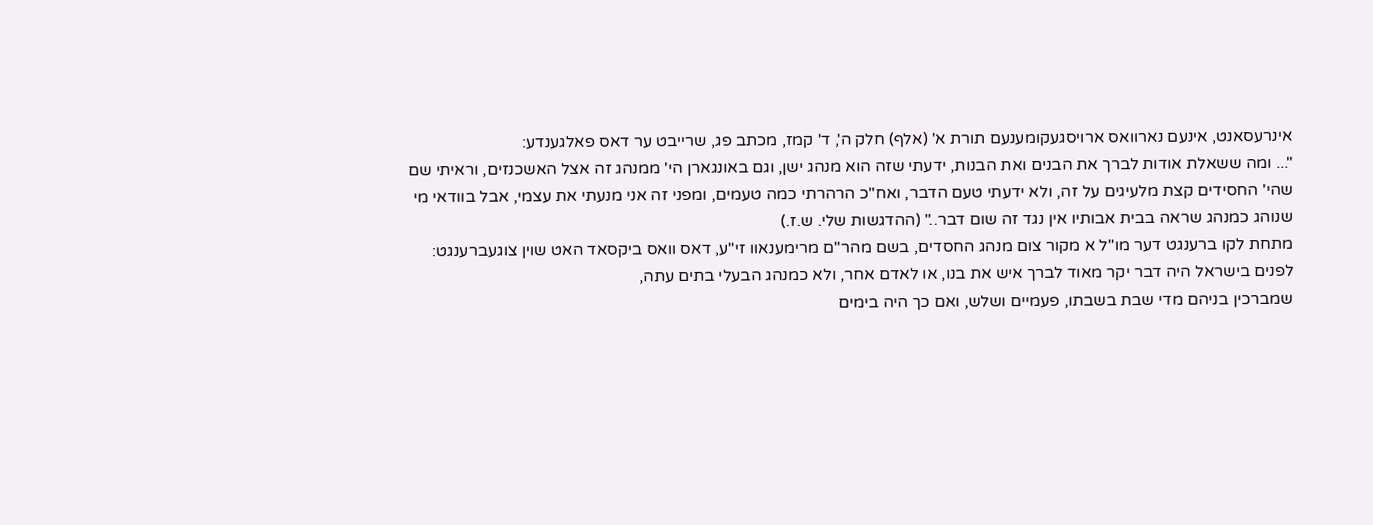אינרעסאנט, אינעם נארוואס ארויסגעקומענעם תורת א' (אלף) חלק ה', ד' קמז, מכתב פג, שרייבט ער דאס פאלגענדע:
"... ומה ששאלת אודות לברך את הבנים ואת הבנות, ידעתי שזה הוא מנהג ישן, וגם באונגארן הי' ממנהג זה אצל האשכנזים, וראיתי שם שהי' החסידים קצת מלעיגים על זה, ולא ידעתי טעם הדבר, ואח"כ הרהרתי כמה טעמים, ומפני זה אני מנעתי את עצמי, אבל בוודאי מי שנוהג כמנהג שראה בבית אבותיו אין נגד זה שום דבר.." (ההדגשות שלי. ש.ז.)
מתחת לקו ברענגט דער מו"ל א מקור צום מנהג החסדים, בשם מהר"ם מרימענאוו זי"ע, דאס וואס ביקסאד האט שוין צוגעברענגט:
לפנים בישראל היה דבר יקר מאוד לברך איש את בנו, או לאדם אחר, ולא כמנהג הבעלי בתים עתה,
שמברכין בניהם מדי שבת בשבתו, פעמיים ושלש, ואם כך היה בימים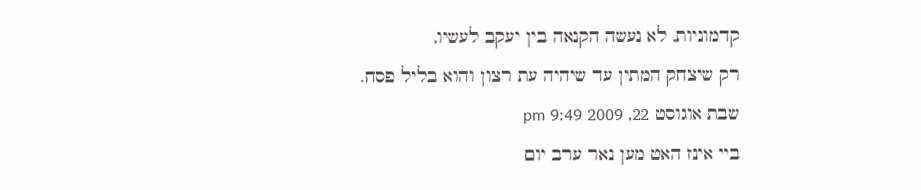קדמוניות, לא נעשה הקנאה בין יעקב לעשיו,
רק שיצחק המתין עד שיהיה עת רצון והוא בליל פסח.
שבת אוגוסט 22, 2009 9:49 pm
ביי אינז האט מען נאר ערב יום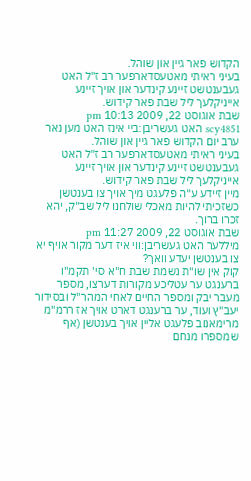הקדוש פאר גיין און שוהל.
בעיני ראיתי מאטעסדארפער רב ז"ל האט געבענטשט זיינע קינדער און אויך זיינע אייניקלעך ליל שבת פאר קידוש.
שבת אוגוסט 22, 2009 10:13 pm
scy4851 האט געשריבן:ביי אינז האט מען נאר ערב יום הקדוש פאר גיין און שוהל.
בעיני ראיתי מאטעסדארפער רב ז"ל האט געבענטשט זיינע קינדער און אויך זיינע אייניקלעך ליל שבת פאר קידוש.
מיין זיידע ע"ה פלעגט מיך אויך צו בענטשן כשזכיתי להיות מאכלי שולחנו ליל שב"ק, יהא זכרו ברוך.
שבת אוגוסט 22, 2009 11:27 pm
מיללער האט געשריבן:ווי איז דער מקור אויף יא צו בענטשן יעדע וואך?
קוק אין שו"ת נשמת שבת ח"א סי' תקמ"ו ברענגט ער עטליכע מקורות דערצו, מספר מעבר יבק ומספר החיים לאחי המהר"ל ובסידור יעב"ץ ועוד, ער ברענגט דארט אויך אז ררמ"מ מרימאנוב פלעגט אליין אויך בענטשן (אף שמספרו מנחם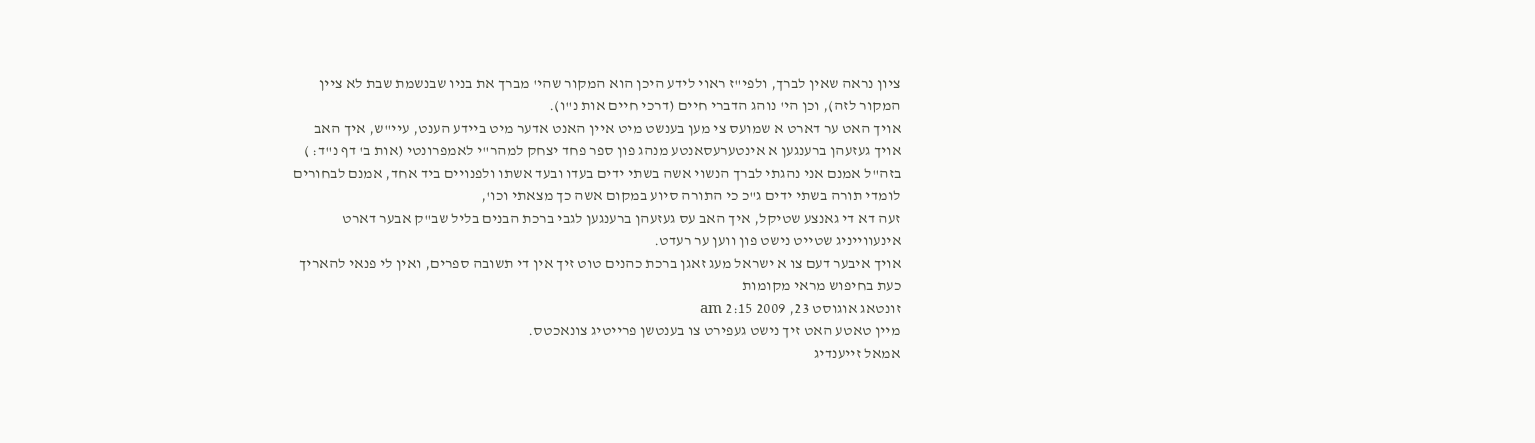ציון נראה שאין לברך, ולפי"ז ראוי לידע היכן הוא המקור שהי' מברך את בניו שבנשמת שבת לא ציין המקור לזה), וכן הי' נוהג הדברי חיים (דרכי חיים אות נ"ו).
אויך האט ער דארט א שמועס צי מען בענשט מיט איין האנט אדער מיט ביידע הענט, עיי"ש, איך האב אויך געזעהן ברענגען א אינטערעסאנטע מנהג פון ספר פחד יצחק למהר"י לאמפרונטי (אות ב' דף נ"ד: ) בזה"ל אמנם אני נהגתי לברך הנשוי אשה בשתי ידים בעדו ובעד אשתו ולפנויים ביד אחד, אמנם לבחורים לומדי תורה בשתי ידים ג"כ כי התורה סיוע במקום אשה כך מצאתי וכו',
זעה דא די גאנצע שטיקל, איך האב עס געזעהן ברענגען לגבי ברכת הבנים בליל שב"ק אבער דארט אינעווייניג שטייט נישט פון ווען ער רעדט.
אויך איבער דעם צו א ישראל מעג זאגן ברכת כהנים טוט זיך אין די תשובה ספרים, ואין לי פנאי להאריך כעת בחיפוש מראי מקומות
זונטאג אוגוסט 23, 2009 2:15 am
מיין טאטע האט זיך נישט געפירט צו בענטשן פרייטיג צונאכטס.
אמאל זייענדיג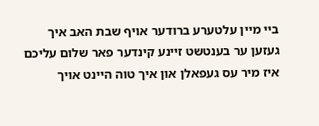ביי מיין עלטערע ברודער אויף שבת האב איך געזען ער בענטשט זיינע קינדער פאר שלום עליכם איז מיר עס געפאלן און איך טוה היינט אויך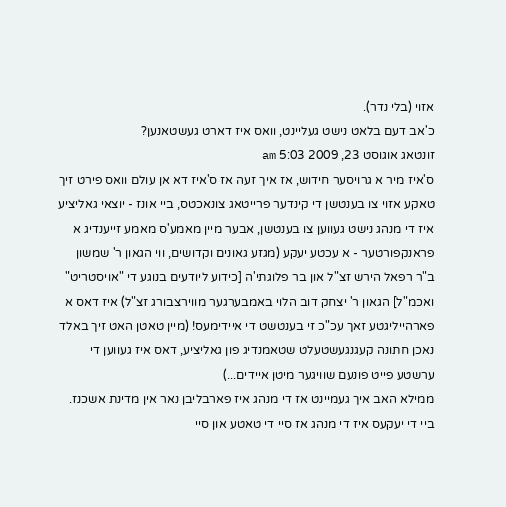אזוי (בלי נדר).
כ'אב דעם בלאט נישט געליינט, וואס איז דארט געשטאנען?
זונטאג אוגוסט 23, 2009 5:03 am
ס'איז מיר א גרויסער חידוש, אז איך זעה אז ס'איז דא אן עולם וואס פירט זיך טאקע אזוי צו בענטשן די קינדער פרייטאג צונאכטס, ביי אונז - יוצאי גאליציע איז די מנהג נישט געווען צו בענטשן, אבער מיין מאמע'ס מאמע זייענדיג א פראנקפורטער - א עכטע יעקע (מגזע גאונים וקדושים, ווי הגאון ר' שמשון ב"ר רפאל הירש זצ"ל און בר פלוגתי'ה [כידוע ליודעים בנוגע די "אויסטריט" ואכמ"ל] הגאון ר' יצחק דוב הלוי באמבערגער מווירצבורג זצ"ל) איז דאס א פארהייליגטע זאך עכ"כ זי בענטשט די איידימעס! (מיין טאטן האט זיך באלד נאכן חתונה קעגנגעשטעלט שטאמנדיג פון גאליציע, דאס איז געווען די ערשטע פייט פונעם שוויגער מיטן איידים...)
ממילא האב איך געמיינט אז די מנהג איז פארבליבן נאר אין מדינת אשכנז.
ביי די יעקעס איז די מנהג אז סיי די טאטע און סיי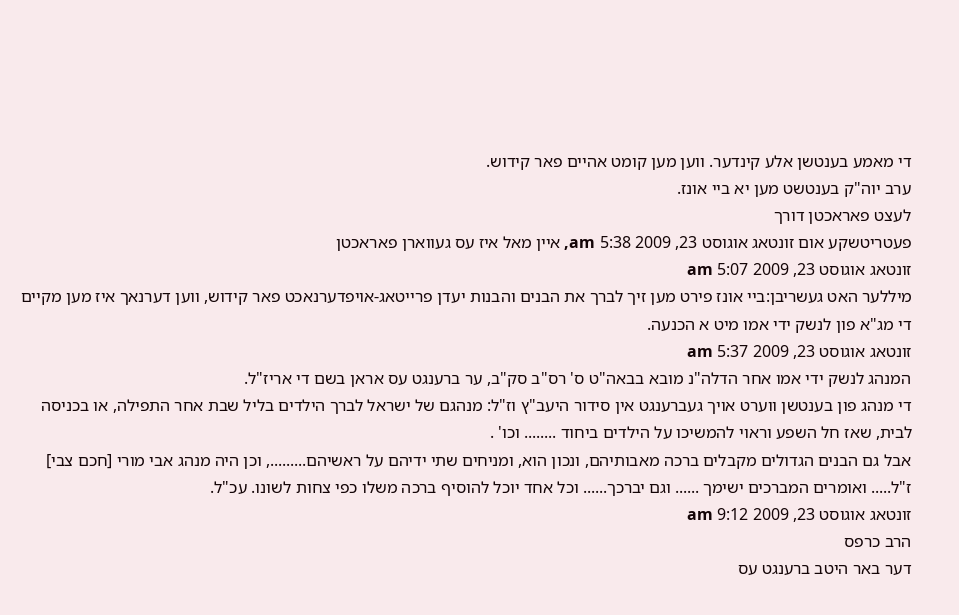די מאמע בענטשן אלע קינדער. ווען מען קומט אהיים פאר קידוש.
ערב יוה"ק בענטשט מען יא ביי אונז.
לעצט פאראכטן דורך
פעטריטשקע אום זונטאג אוגוסט 23, 2009 5:38 am, איין מאל איז עס געווארן פאראכטן
זונטאג אוגוסט 23, 2009 5:07 am
מיללער האט געשריבן:ביי אונז פירט מען זיך לברך את הבנים והבנות יעדן פרייטאג-אויפדערנאכט פאר קידוש, ווען דערנאך איז מען מקיים די מג"א פון לנשק ידי אמו מיט א הכנעה.
זונטאג אוגוסט 23, 2009 5:37 am
המנהג לנשק ידי אמו אחר הדלה"נ מובא בבאה"ט ס' רס"ב סק"ב, ער ברענגט עס אראן בשם די אריז"ל.
די מנהג פון בענטשן ווערט אויך געברענגט אין סידור היעב"ץ וז"ל: מנהגם של ישראל לברך הילדים בליל שבת אחר התפילה, או בכניסה לבית, שאז חל השפע וראוי להמשיכו על הילדים ביחוד ........ וכו' .
אבל גם הבנים הגדולים מקבלים ברכה מאבותיהם, ונכון הוא, ומניחים שתי ידיהם על ראשיהם........., וכן היה מנהג אבי מורי [חכם צבי] ז"ל..... ואומרים המברכים ישימך ...... וגם יברכך...... וכל אחד יוכל להוסיף ברכה משלו כפי צחות לשונו. עכ"ל.
זונטאג אוגוסט 23, 2009 9:12 am
הרב כרפס
דער באר היטב ברענגט עס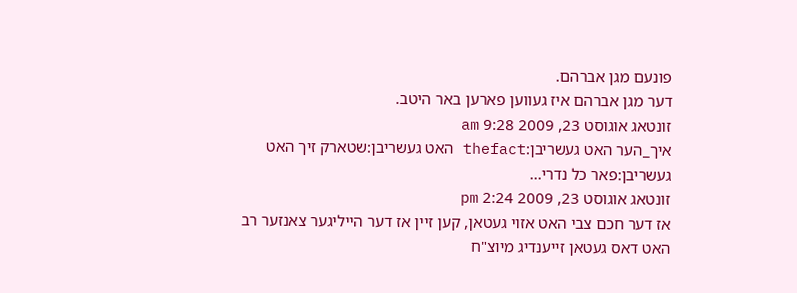פונעם מגן אברהם.
דער מגן אברהם איז געווען פארען באר היטב.
זונטאג אוגוסט 23, 2009 9:28 am
איך_הער האט געשריבן:thefact האט געשריבן:שטארק זיך האט געשריבן:פאר כל נדרי...
זונטאג אוגוסט 23, 2009 2:24 pm
אז דער חכם צבי האט אזוי געטאן, קען זיין אז דער הייליגער צאנזער רב האט דאס געטאן זייענדיג מיוצ"ח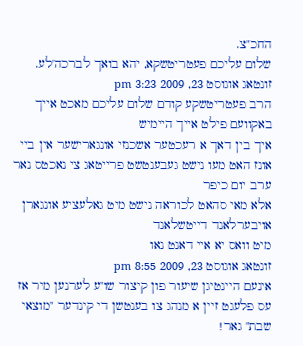החכ"צ.
שלום עליכם פעטריטשקא, יהא בואך לברכה'לע.
זונטאג אוגוסט 23, 2009 3:23 pm
הרב פעטריטשקע קודם שלום עליכם מאכט אייך באקוועם פילט אייך היימיש
איך בין דאך א רעכטער אשכנזי אונגארישער אין ביי אונז האט מעו נישט געבענטשט פרייטאג צי נאכטס נאר ערב יום כיפר
אלא מאי סהאט לכוראה נישט מיט גאלעציע אונגארן אויבערלאנד דייטשלאנד
מיט וואס יא איי דאנט נאו
זונטאג אוגוסט 23, 2009 8:55 pm
אינעם היינטיגן שיעור פון קיצור שו"ע לערנען מיר אז עס פלעגט זיין א מנהג צו בענטשן די קינדער "מוצאי שבת" גאר!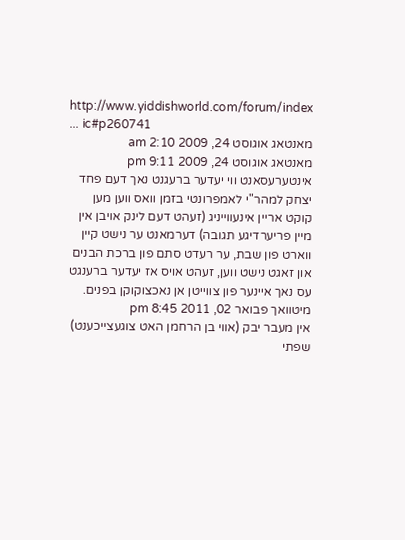http://www.yiddishworld.com/forum/index ... ic#p260741
מאנטאג אוגוסט 24, 2009 2:10 am
מאנטאג אוגוסט 24, 2009 9:11 pm
אינטערעסאנט ווי יעדער ברעגנט נאך דעם פחד יצחק למהר"י לאמפרונטי בזמן וואס ווען מען קוקט אריין אינעווייניג (זעהט דעם לינק אויבן אין מיין פריערדיגע תגובה) דערמאנט ער נישט קיין ווארט פון שבת, ער רעדט סתם פון ברכת הבנים און זאגט נישט ווען, זעהט אויס אז יעדער ברענגט עס נאך איינער פון צווייטן אן נאכצוקוקן בפנים.
מיטוואך פבואר 02, 2011 8:45 pm
אין מעבר יבק (אווי בן הרחמן האט צוגעצייכענט) שפתי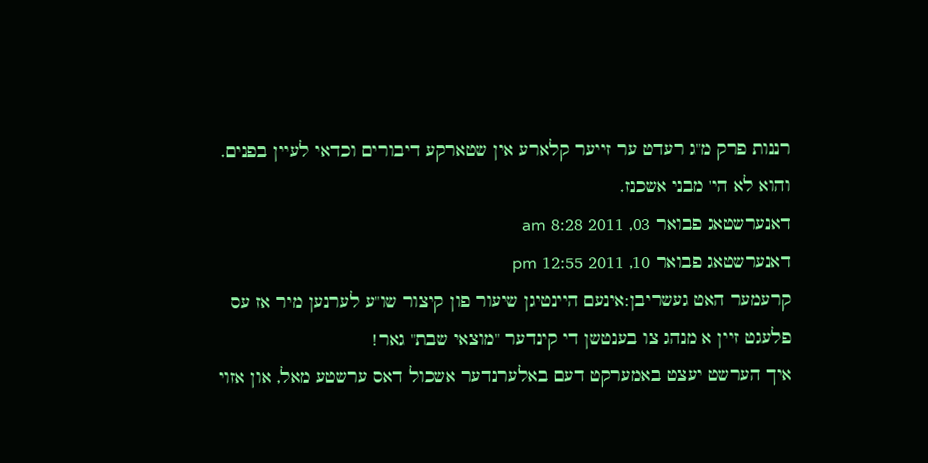רננות פרק מ"ג רעדט ער זייער קלארע אין שטארקע דיבורים וכדאי לעיין בפנים.
והוא לא הי' מבני אשכנז.
דאנערשטאג פבואר 03, 2011 8:28 am
דאנערשטאג פבואר 10, 2011 12:55 pm
קרעמער האט געשריבן:אינעם היינטיגן שיעור פון קיצור שו"ע לערנען מיר אז עס פלעגט זיין א מנהג צו בענטשן די קינדער "מוצאי שבת" גאר!
איך הערשט יעצט באמערקט דעם באלערנדער אשכול דאס ערשטע מאל, און אזוי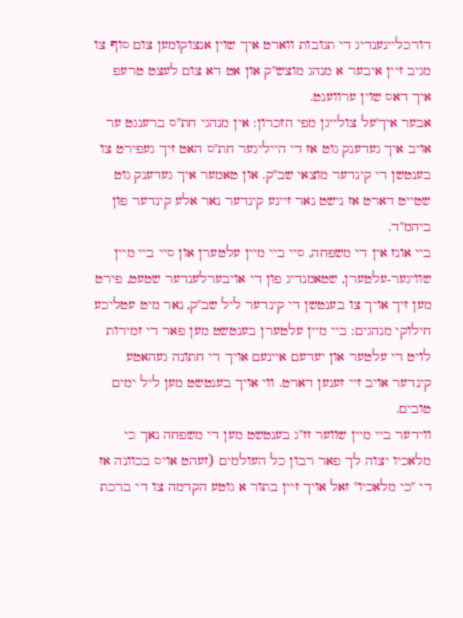דורכליינענדיג די תגובות ווארט איך שוין אנצוקומען צום סוף צו מגיב זיין איבער א מנהג מוצש"ק און אט דא צום לעצט טרעפ איך דאס שוין ערווענט.
אבער איך'על צולייגן מפי הזכרון: אין מנהגי חת"ס ברענגט ער אויב איך געדענק גוט אז די הייליגער חת"ס האט זיך געפירט צו בענטשן די קינדער מוצאי שב"ק. און טאמער איך געדענק גוט שטייט דארט אז נישט נאר זיינע קינדער נאר אלע קינדער פון ביהמ"ד.
ביי אונז אין די משפחה, סיי ביי מיין עלטערן און סיי ביי מיין שוויגער-עלטערן, שטאמנדיג פון די אויבערלענדער שטעט, פירט מען זיך אויך צו בענטשן די קינדער ליל שב"ק, נאר מיט עטליכע חילוקי מנהגים: ביי מיין עלטערן בענטשט מען פאר די זמירות לויט די עלטער און יעדעם איינעם אויך די חתונה געהאטע קינדער אויב זיי זענען דארט. ווי אויך בענטשט מען ליל ימים טובים.
ווידער ביי מיין שווער זז"ג בענטשט מען די משפחה נאך כי מלאכיו יצוה לך פאר רבון כל העולמים (זעהט אויס בכוונה אז די "כי מלאכיו" זאל אויך זיין בתור א גוטע הקדמה צו די ברכת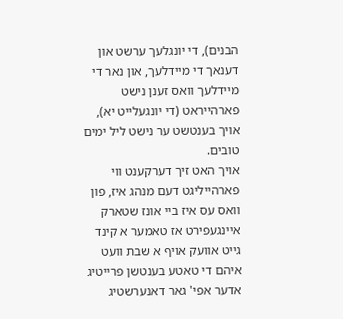הבנים), די יונגלעך ערשט און דענאך די מיידלעך, און נאר די מיידלעך וואס זענן נישט פארהייראט (די יונגעלייט יא), אויך בענטשט ער נישט ליל ימים טובים.
אויך האט זיך דערקענט ווי פארהייליגט דעם מנהג איז, פון וואס עס איז ביי אונז שטארק איינגעפירט אז טאמער א קינד גייט אוועק אויף א שבת וועט איהם די טאטע בענטשן פרייטיג אדער אפי' גאר דאנערשטיג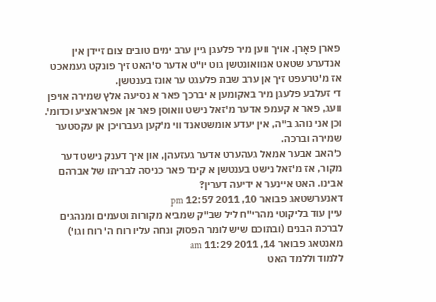פארן פאָרן. אויך ווען מיר פלעגן גיין ערב ימים טובים צום זיידן אין אנדערע שטאט אנוואונטשן גוט יו"ט אדער ס'האט זיך פונקט געמאכט אז מ'טרעפט זיך אן ערב שבת פלעגט ער אונז בענטשן.
די זעלבע פלעגן מיר באקומען א יברכך פאר א נסיעה אלץ שמירה אויפן וועג, פאר א קעמפ אדער מ'זאל נישט וואוסן פאר אן אפאראציע וכדומ'. וכן אני נוהג ב"ה, אין יעדע אומשטאנד ווי מ'קען געברויכן אן עקסטער שמירה וברכה.
כ'האב אבער אמאל געהערט אדער געזעהן, און איך דענק נישט דער מקור, אז מ'זאל נישט בענטשן א קינד פאר כניסה לבריתו של אברהם אבינו. האט איינער א ידיעה דערין?
דאנערשטאג פבואר 10, 2011 12:57 pm
עיין עוד בליקוטי מהרי"ח ליל שב"ק שמביא מקורות וטעמים ומנהגים לברכת הבנים (ובתוכם שיש לומר הפסוק ונחה עליו רוח ה' רוח וגו')
מאנטאג פבואר 14, 2011 11:29 am
ללמוד וללמד האט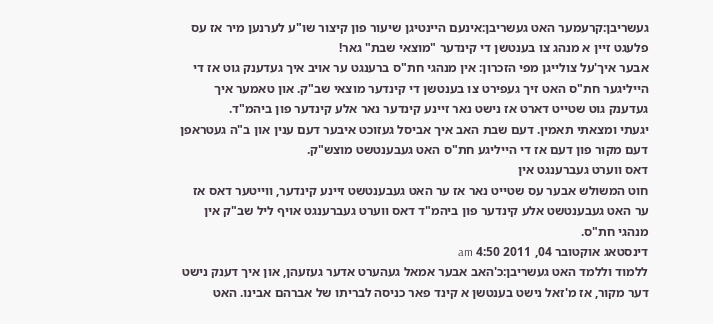געשריבן:קרעמער האט געשריבן:אינעם היינטיגן שיעור פון קיצור שו"ע לערנען מיר אז עס פלעגט זיין א מנהג צו בענטשן די קינדער "מוצאי שבת" גאר!
אבער איך'על צולייגן מפי הזכרון: אין מנהגי חת"ס ברענגט ער אויב איך געדענק גוט אז די הייליגער חת"ס האט זיך געפירט צו בענטשן די קינדער מוצאי שב"ק. און טאמער איך געדענק גוט שטייט דארט אז נישט נאר זיינע קינדער נאר אלע קינדער פון ביהמ"ד.
יגעתי ומצאתי תאמין. דעם שבת האב איך אביסל געזוכט איבער דעם ענין און ב"ה געטראפן דעם מקור פון דעם אז די הייליגע חת"ס האט געבענטשט מוצש"ק.
דאס ווערט געברענגט אין
חוט המשולש אבער עס שטייט נאר אז ער האט געבענטשט זיינע קינדער, ווייטער דאס אז ער האט געבענטשט אלע קינדער פון ביהמ"ד דאס ווערט געברענגט אויף ליל שב"ק אין מנהגי חת"ס.
דינסטאג אוקטובר 04, 2011 4:50 am
ללמוד וללמד האט געשריבן:כ'האב אבער אמאל געהערט אדער געזעהן, און איך דענק נישט דער מקור, אז מ'זאל נישט בענטשן א קינד פאר כניסה לבריתו של אברהם אבינו. האט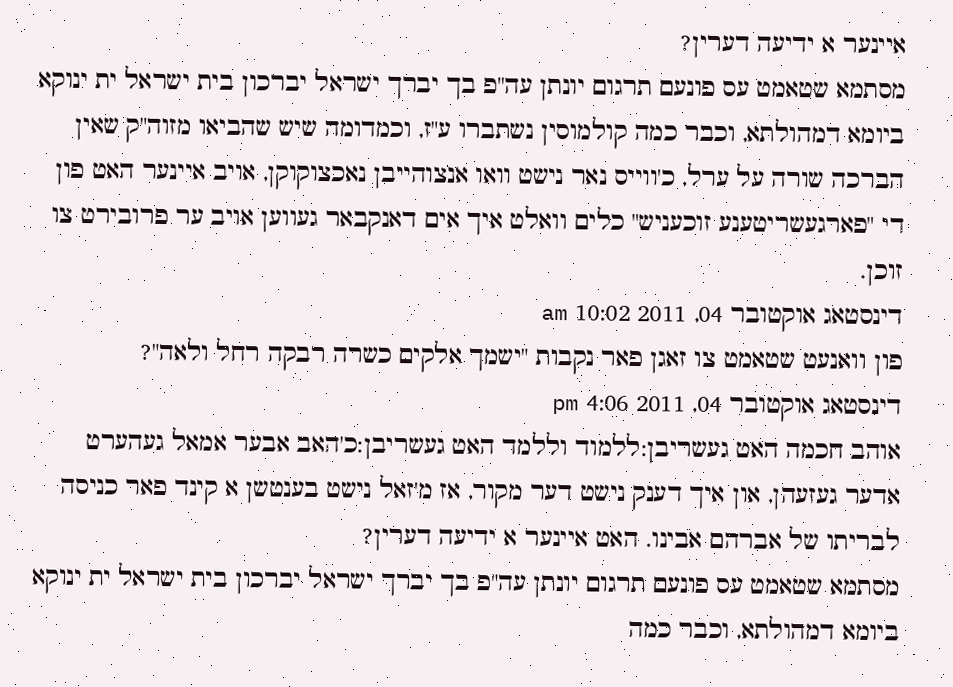איינער א ידיעה דערין?
מסתמא שטאמט עס פונעם תרגום יונתן עה"פ בך יברך ישראל יברכון בית ישראל ית ינוקא ביומא דמהולתא, וכבר כמה קולמוסין נשתברו ע"ז, וכמדומה שיש שהביאו מזוה"ק שאין הברכה שורה על ערל, כ'ווייס נאר נישט וואו אנצוהייבן נאכצוקוקן, אויב איינער האט פון די "פארגעשריטענע זוכעניש" כלים וואלט איך אים דאנקבאר געווען אויב ער פרובירט צו זוכן.
דינסטאג אוקטובר 04, 2011 10:02 am
פון וואנעט שטאמט צו זאגן פאר נקבות "ישמך אלקים כשרה רבקה רחל ולאה"?
דינסטאג אוקטובר 04, 2011 4:06 pm
אוהב חכמה האט געשריבן:ללמוד וללמד האט געשריבן:כ'האב אבער אמאל געהערט אדער געזעהן, און איך דענק נישט דער מקור, אז מ'זאל נישט בענטשן א קינד פאר כניסה לבריתו של אברהם אבינו. האט איינער א ידיעה דערין?
מסתמא שטאמט עס פונעם תרגום יונתן עה"פ בך יברך ישראל יברכון בית ישראל ית ינוקא ביומא דמהולתא, וכבר כמה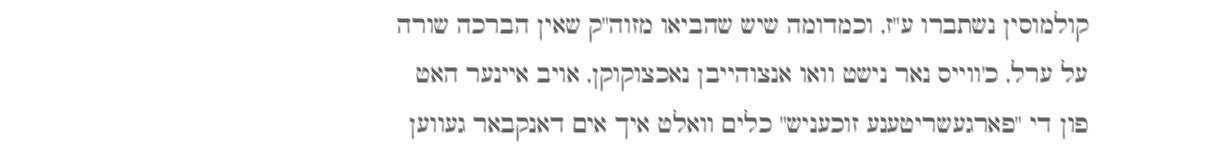קולמוסין נשתברו ע"ז, וכמדומה שיש שהביאו מזוה"ק שאין הברכה שורה על ערל, כ'ווייס נאר נישט וואו אנצוהייבן נאכצוקוקן, אויב איינער האט פון די "פארגעשריטענע זוכעניש" כלים וואלט איך אים דאנקבאר געווען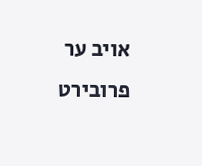אויב ער פרובירט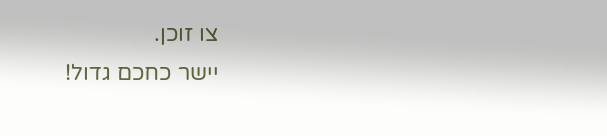צו זוכן.
יישר כחכם גדול!